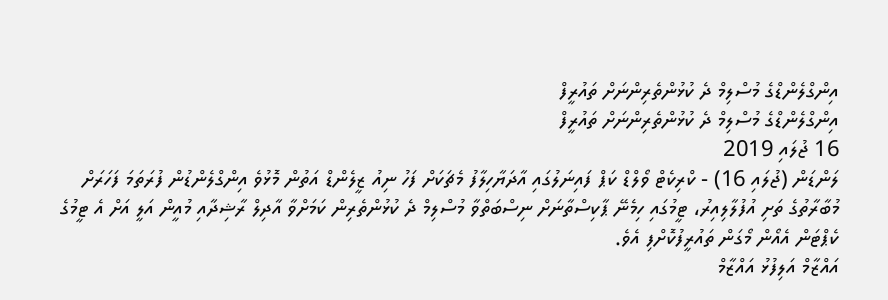އިންގްލެންޑްގެ މުސްލިމް ދެ ކުޅުންތެރިންނަށް ތައުރީފް
އިންގްލެންޑްގެ މުސްލިމް ދެ ކުޅުންތެރިންނަށް ތައުރީފް
16 ޖުލައި 2019
ލަންޑަން (ޖުލައި 16) - ކްރިކެޓް ވޯލްޑް ކަޕް ފައިނަލުގައި އާދަޔާހިލާފު މެޗަކަށް ފަހު ނިއު ޒީލެންޑް އަތުން މޮޅުވެ އިންގްލެންޑުން ފުރަތަމަ ފަހަރަށް މުބާރާތުގެ ތަށި އުފުލާލިއިރު، ޓީމުގައި ހިމެނޭ ޕާކިސްތާނަށް ނިސްބަތްވާ މުސްލިމް ދެ ކުޅުންތެރިން ކަމަށްވާ އާދިލް ރާޝިދާއި މުއީން އަލީ އަށް އެ ޓީމުގެ ކެޕްޓަން އެއޯން މޯގަން ތައުރީފުކޮށްފި އެވެ.
އައްޒާމް އަލިފުޅު އައްޒާމް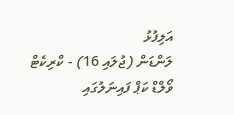އަލިފުޅު
ލަންޑަން (ޖުލައި 16) - ކްރިކެޓް ވޯލްޑް ކަޕް ފައިނަލުގައި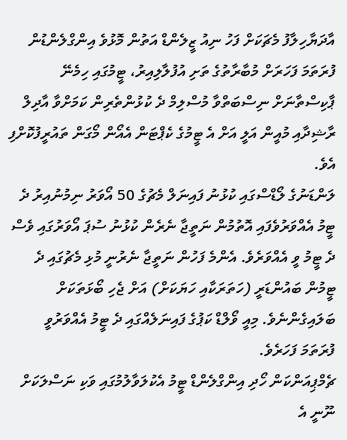އާދަޔާހިލާފު މެޗަކަށް ފަހު ނިއު ޒީލެންޑް އަތުން މޮޅުވެ އިންގްލެންޑުން ފުރަތަމަ ފަހަރަށް މުބާރާތުގެ ތަށި އުފުލާލިއިރު، ޓީމުގައި ހިމެނޭ ޕާކިސްތާނަށް ނިސްބަތްވާ މުސްލިމް ދެ ކުޅުންތެރިން ކަމަށްވާ އާދިލް ރާޝިދާއި މުއީން އަލީ އަށް އެ ޓީމުގެ ކެޕްޓަން އެއޯން މޯގަން ތައުރީފުކޮށްފި އެވެ.
ލަންޑަނުގެ ލޯޑްސްގައި ކުޅުނު ފައިނަލް މެޗުގެ 50 އޯވަރު ނިމުނުއިރު ދެ ޓީމު އެއްވަރުވެފައި އޮތުމުން ނަތީޖާ ނެރެން ކުޅުނު ސުޕަ އޯވަރުގައި ވެސް ދެ ޓީމު ވީ އެއްވަރެވެ. އެންމެ ފަހުން ނަތީޖާ ނެރުނީ މުޅި މެޗުގައި ދެ ޓީމުން ބައުންޑަރީ (ހަތަރަކާއި ހަޔަކަށް) އަށް ޖެހި ބޯޅަތަކަށް ބަލައިގެންނެވެ. މިއީ ވޯލްޑް ކަޕުގެ ފައިނަލެއްގައި ދެ ޓީމު އެއްވަރުވީ ފުރަތަމަ ފަހަރެވެ.
ޗެމްޕިއަންކަން ހޯދި އިންގްލެންޑް ޓީމު އެކުލަވާލުމުގައި ވަކި ނަސްލަކަށް ނޫނީ އެ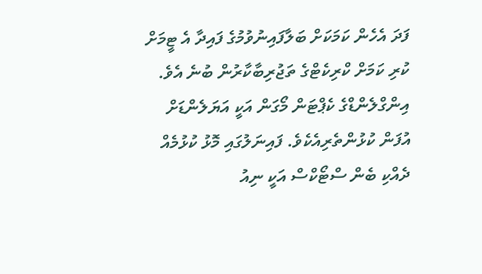ފަދަ އެހެން ކަމަކަށް ބަލާފައިނުވުމުގެ ފައިދާ އެ ޓީމަށް ކުރި ކަމަށް ކްރިކެޓްގެ ތަޖުރިބާކާރުން ބުނެ އެވެ. އިންގްލެންޑްގެ ކެޕްޓަން މޯގަން އަކީ އަޔަލެންޑަށް އުފަން ކުޅުންތެރިއެކެވެ. ފައިނަލުގައި މޮޅު ކުޅުމެއް ދެއްކި ބެން ސްޓޯކްސް އަކީ ނިއު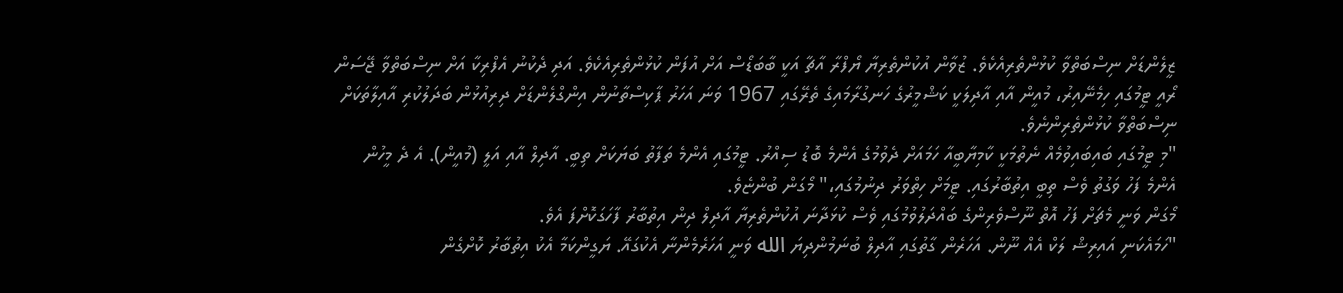ޒީލެންޑަށް ނިސްބަތްވާ ކުޅުންތެރިއެކެވެ. ޒުވާން އުކުންތެރިޔާ ޔޯފްރާ އާޗާ އަކީ ބާބަޑޯސް އަށް އުފަން ކުޅުންތެރިއެކެވެ. އަދި ދެކުނު އެފްރިކާ އަށް ނިސްބަތްވާ ޖޭސަން ރޯއީ ޓީމުގައި ހިމެނޭއިރު، މުއީން އާއި އާދިލަކީ ކަޝްމީރުގެ ހަނގުރާމައިގެ ތެރޭގައި 1967 ވަނަ އަހަރު ޕާކިސްތާނުން އިންގްލެންޑަށް ދިރިއުޅުން ބަދަލުކުރި އާއިލާތަކަށް ނިސްބަތްވާ ކުޅުންތެރިންނެވެ.
"މި ޓީމުގައި ބައިބައިވުމެއް ނެތުމަކީ ކާމިޔާބީއާ ހަމައަށް ދެވުމުގެ އެންމެ ބޮޑު ސިއްރު. ޓީމުގައި އެންމެ ތަފާތު ބަޔަކަށް ތިބީ. އާދިލް އާއި އަލީ (މުއީން). އެ ދެ މީހުން އެންމެ ފަހު ވަގުތު ވެސް ތިބީ އިތުބާރުގައި. ޓީމަށް ހިތްވަރު ދިނުމުގައި،" މޯގަން ބުންޏެވެ.
މޯގަން ވަނީ މެޗަށް ފަހު އޮތް ނޫސްވެރިންގެ ބައްދަލުވުމުގައި ވެސް ކުޅަދާނަ އުކުންތެރިޔާ އާދިލް ދިން އިތުބާރު ފާހަގަކޮށްފަ އެވެ.
"ހަމައެކަނި އައިރިޝް ލަކް އެއް ނޫން. އަހަރެން ގާތުގައި އާދިލް ބުނަމުންދިޔަ الله ވަނީ އަހަރެމެންނާ އެކުގައޭ. ޔަގީންކަމާ އެކު އިތުބާރު ކޮށްގެން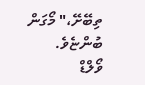ތިބޭށޭ،" މޯގަން ބުންޏެވެ.
ވޯލްޑް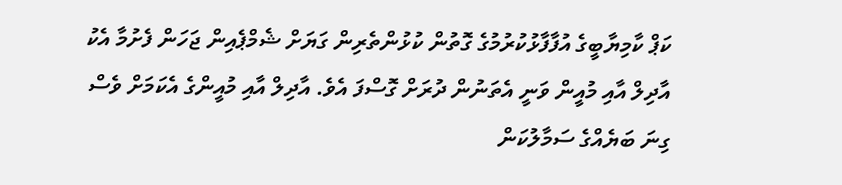ކަޕް ކާމިޔާބީގެ އުފާފާޅުކުރުމުގެ ގޮތުން ކުޅުންތެރިން ގަޔަށް ޝެމްޕެއިން ޖަހަން ފެށުމާ އެކު އާދިލް އާއި މުއީން ވަނީ އެތަނުން ދުރަށް ގޮސްފަ އެވެ. އާދިލް އާއި މުއީންގެ އެކަމަށް ވެސް ގިނަ ބަޔެއްގެ ސަމާލުކަން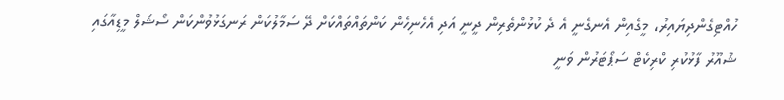ހުއްޓިގެންދިޔައިރު، މީގެއިން އެނގެނީ އެ ދެ ކުޅުންތެރިން ދީނީ އަދި އެހެނިހެން ކަންތައްތައްކަށް ދޭ ސަމާލުކަން ރަނގަޅުވުންކަން ސޯޝަލް މީޑިއާގައި ޝުއޫރު ފާޅުކުރި ކްރިކެޓް ސަޕޯޓަރުން ވަނީ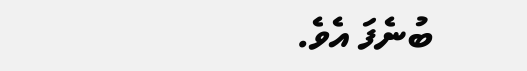ބުނެފަ އެވެ.